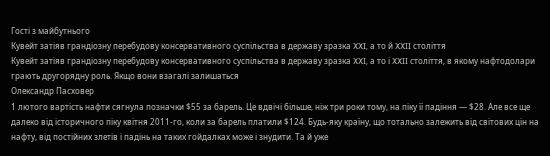Гості з майбутнього
Кувейт затіяв грандіозну перебудову консервативного суспільства в державу зразка XXI, а то й XXII століття
Кувейт затіяв грандіозну перебудову консервативного суспільства в державу зразка XXI, а то і XXII століття, в якому нафтодолари грають другорядну роль. Якщо вони взагалі залишаться
Олександр Пасховер
1 лютого вартість нафти сягнула позначки $55 за барель. Це вдвічі більше, ніж три роки тому, на піку її падіння — $28. Але все ще далеко від історичного піку квітня 2011-го, коли за барель платили $124. Будь-яку країну, що тотально залежить від світових цін на нафту, від постійних злетів і падінь на таких гойдалках може і знудити. Та й уже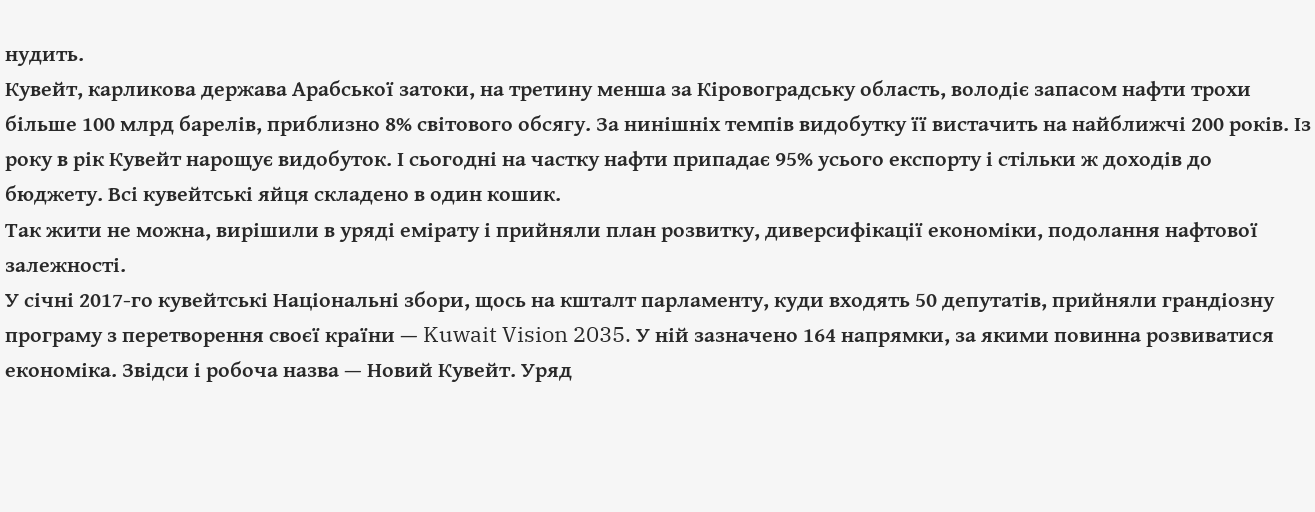нудить.
Кувейт, карликова держава Арабської затоки, на третину менша за Кіровоградську область, володіє запасом нафти трохи більше 100 млрд барелів, приблизно 8% світового обсягу. За нинішніх темпів видобутку її вистачить на найближчі 200 років. Із року в рік Кувейт нарощує видобуток. І сьогодні на частку нафти припадає 95% усього експорту і стільки ж доходів до бюджету. Всі кувейтські яйця складено в один кошик.
Так жити не можна, вирішили в уряді емірату і прийняли план розвитку, диверсифікації економіки, подолання нафтової залежності.
У січні 2017-го кувейтські Національні збори, щось на кшталт парламенту, куди входять 50 депутатів, прийняли грандіозну програму з перетворення своєї країни — Kuwait Vision 2035. У ній зазначено 164 напрямки, за якими повинна розвиватися економіка. Звідси і робоча назва — Новий Кувейт. Уряд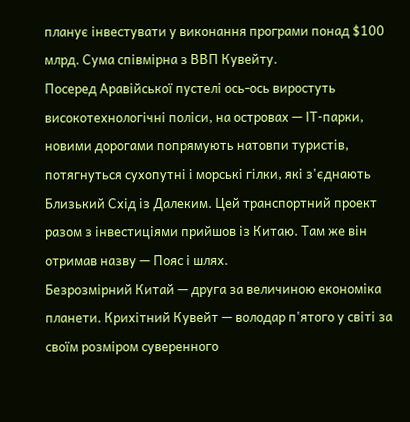планує інвестувати у виконання програми понад $100 млрд. Сума співмірна з ВВП Кувейту.
Посеред Аравійської пустелі ось-ось виростуть високотехнологічні поліси, на островах — IT-парки, новими дорогами попрямують натовпи туристів, потягнуться сухопутні і морські гілки, які з'єднають Близький Схід із Далеким. Цей транспортний проект разом з інвестиціями прийшов із Китаю. Там же він отримав назву — Пояс і шлях.
Безрозмірний Китай — друга за величиною економіка планети. Крихітний Кувейт — володар п'ятого у світі за своїм розміром суверенного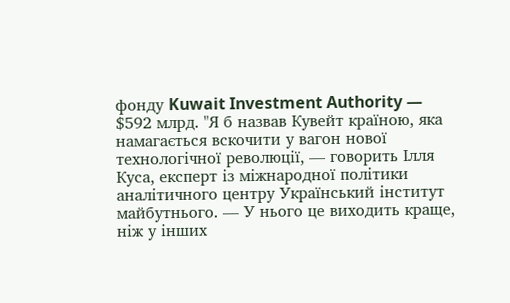фонду Kuwait Investment Authority — $592 млрд. "Я б назвав Кувейт країною, яка намагається вскочити у вагон нової технологічної революції, — говорить Ілля Куса, експерт із міжнародної політики аналітичного центру Український інститут майбутнього. — У нього це виходить краще, ніж у інших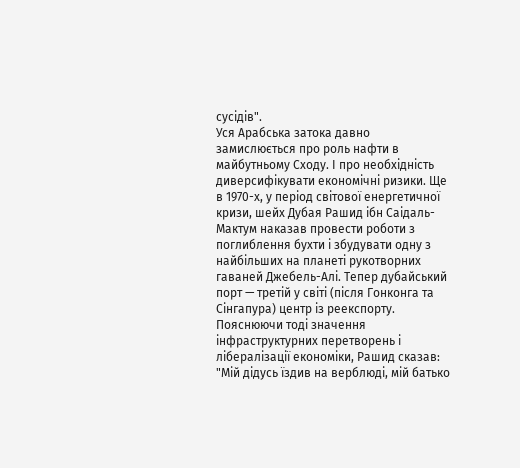сусідів".
Уся Арабська затока давно замислюється про роль нафти в майбутньому Сходу. І про необхідність диверсифікувати економічні ризики. Ще в 1970-х, у період світової енергетичної кризи, шейх Дубая Рашид ібн Саідаль-Мактум наказав провести роботи з поглиблення бухти і збудувати одну з найбільших на планеті рукотворних гаваней Джебель-Алі. Тепер дубайський порт — третій у світі (після Гонконга та Сінгапура) центр із реекспорту.
Пояснюючи тоді значення інфраструктурних перетворень і лібералізації економіки, Рашид сказав: "Мій дідусь їздив на верблюді, мій батько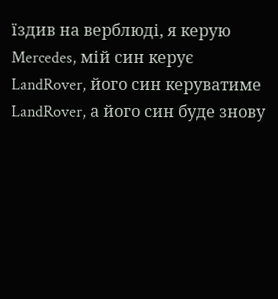їздив на верблюді, я керую Mercedes, мій син керує LandRover, його син керуватиме LandRover, а його син буде знову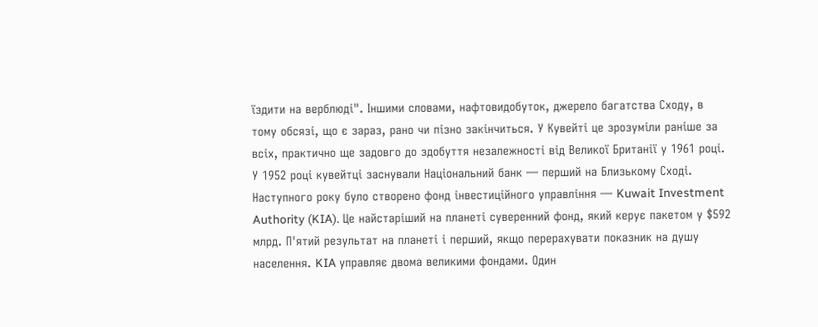їздити на верблюді". Іншими словами, нафтовидобуток, джерело багатства Сходу, в тому обсязі, що є зараз, рано чи пізно закінчиться. У Кувейті це зрозуміли раніше за всіх, практично ще задовго до здобуття незалежності від Великої Британії у 1961 році.
У 1952 році кувейтці заснували Національний банк — перший на Близькому Сході. Наступного року було створено фонд інвестиційного управління — Kuwait Investment Authority (KIA). Це найстаріший на планеті суверенний фонд, який керує пакетом у $592 млрд. П'ятий результат на планеті і перший, якщо перерахувати показник на душу населення. KIA управляє двома великими фондами. Один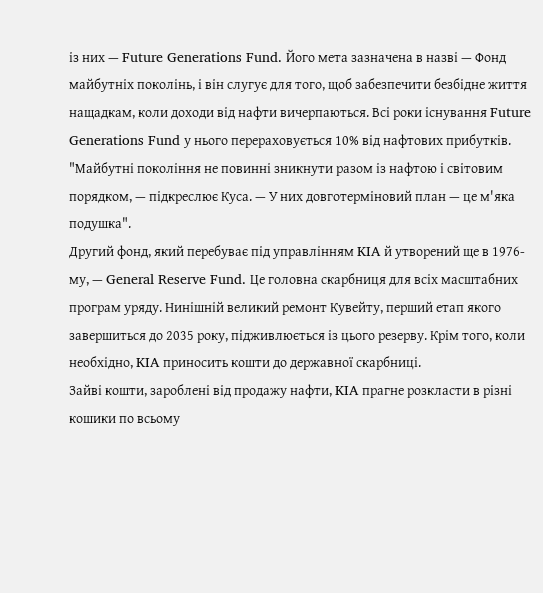із них — Future Generations Fund. Його мета зазначена в назві — Фонд майбутніх поколінь, і він слугує для того, щоб забезпечити безбідне життя нащадкам, коли доходи від нафти вичерпаються. Всі роки існування Future Generations Fund у нього перераховується 10% від нафтових прибутків. "Майбутні покоління не повинні зникнути разом із нафтою і світовим порядком, — підкреслює Куса. — У них довготерміновий план — це м'яка подушка".
Другий фонд, який перебуває під управлінням KIA й утворений ще в 1976-му, — General Reserve Fund. Це головна скарбниця для всіх масштабних програм уряду. Нинішній великий ремонт Кувейту, перший етап якого завершиться до 2035 року, підживлюється із цього резерву. Крім того, коли необхідно, KIA приносить кошти до державної скарбниці.
Зайві кошти, зароблені від продажу нафти, KIA прагне розкласти в різні кошики по всьому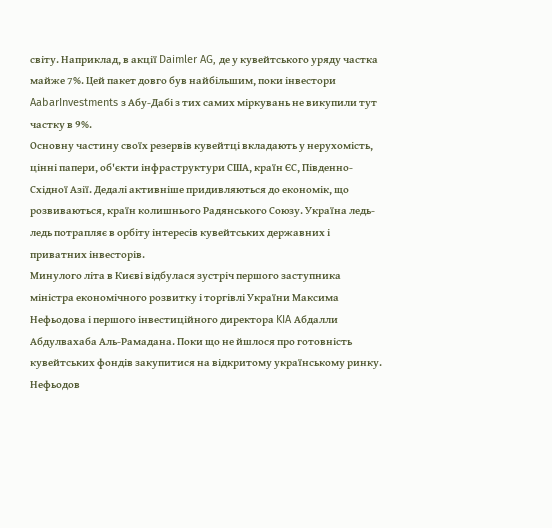світу. Наприклад, в акції Daimler AG, де у кувейтського уряду частка майже 7%. Цей пакет довго був найбільшим, поки інвестори AabarInvestments з Абу-Дабі з тих самих міркувань не викупили тут частку в 9%.
Основну частину своїх резервів кувейтці вкладають у нерухомість, цінні папери, об'єкти інфраструктури США, країн ЄС, Південно-Східної Азії. Дедалі активніше придивляються до економік, що розвиваються, країн колишнього Радянського Союзу. Україна ледь-ледь потрапляє в орбіту інтересів кувейтських державних і приватних інвесторів.
Минулого літа в Києві відбулася зустріч першого заступника міністра економічного розвитку і торгівлі України Максима Нефьодова і першого інвестиційного директора KIA Абдалли Абдулвахаба Аль-Рамадана. Поки що не йшлося про готовність кувейтських фондів закупитися на відкритому українському ринку.
Нефьодов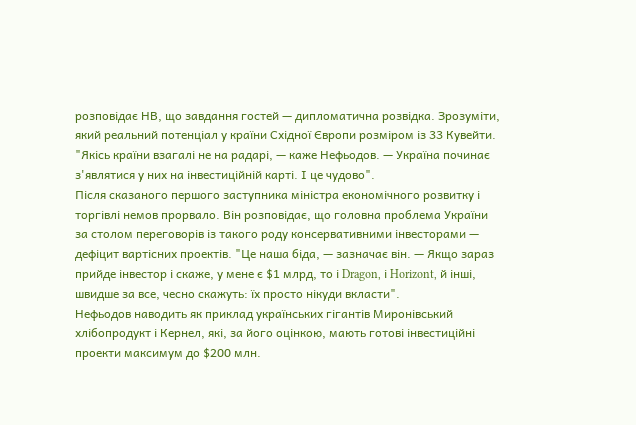розповідає НВ, що завдання гостей — дипломатична розвідка. Зрозуміти, який реальний потенціал у країни Східної Європи розміром із 33 Кувейти. "Якісь країни взагалі не на радарі, — каже Нефьодов. — Україна починає з'являтися у них на інвестиційній карті. І це чудово".
Після сказаного першого заступника міністра економічного розвитку і торгівлі немов прорвало. Він розповідає, що головна проблема України за столом переговорів із такого роду консервативними інвесторами — дефіцит вартісних проектів. "Це наша біда, — зазначає він. — Якщо зараз прийде інвестор і скаже, у мене є $1 млрд, то і Dragon, і Horizont, й інші, швидше за все, чесно скажуть: їх просто нікуди вкласти".
Нефьодов наводить як приклад українських гігантів Миронівський хлібопродукт і Кернел, які, за його оцінкою, мають готові інвестиційні проекти максимум до $200 млн.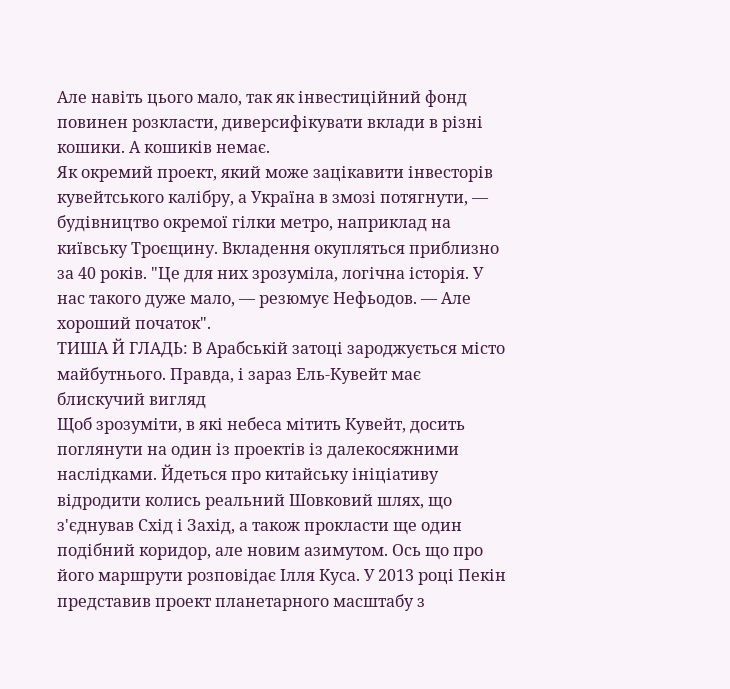Але навіть цього мало, так як інвестиційний фонд повинен розкласти, диверсифікувати вклади в різні кошики. А кошиків немає.
Як окремий проект, який може зацікавити інвесторів кувейтського калібру, а Україна в змозі потягнути, — будівництво окремої гілки метро, наприклад на київську Троєщину. Вкладення окупляться приблизно за 40 років. "Це для них зрозуміла, логічна історія. У нас такого дуже мало, — резюмує Нефьодов. — Але хороший початок".
ТИША Й ГЛАДЬ: В Арабській затоці зароджується місто майбутнього. Правда, і зараз Ель-Кувейт має блискучий вигляд
Щоб зрозуміти, в які небеса мітить Кувейт, досить поглянути на один із проектів із далекосяжними наслідками. Йдеться про китайську ініціативу відродити колись реальний Шовковий шлях, що з'єднував Схід і Захід, а також прокласти ще один подібний коридор, але новим азимутом. Ось що про його маршрути розповідає Ілля Куса. У 2013 році Пекін представив проект планетарного масштабу з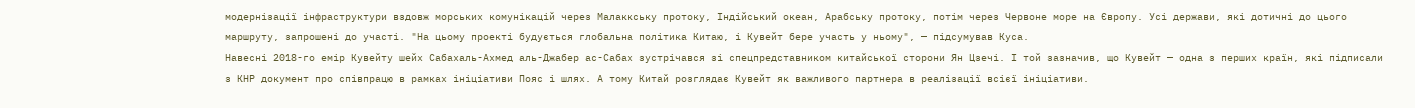модернізації інфраструктури вздовж морських комунікацій через Малаккську протоку, Індійський океан, Арабську протоку, потім через Червоне море на Європу. Усі держави, які дотичні до цього маршруту, запрошені до участі. "На цьому проекті будується глобальна політика Китаю, і Кувейт бере участь у ньому", — підсумував Куса.
Навесні 2018-го емір Кувейту шейх Сабахаль-Ахмед аль-Джабер ас-Сабах зустрічався зі спецпредставником китайської сторони Ян Цзечі. І той зазначив, що Кувейт — одна з перших країн, які підписали з КНР документ про співпрацю в рамках ініціативи Пояс і шлях. А тому Китай розглядає Кувейт як важливого партнера в реалізації всієї ініціативи.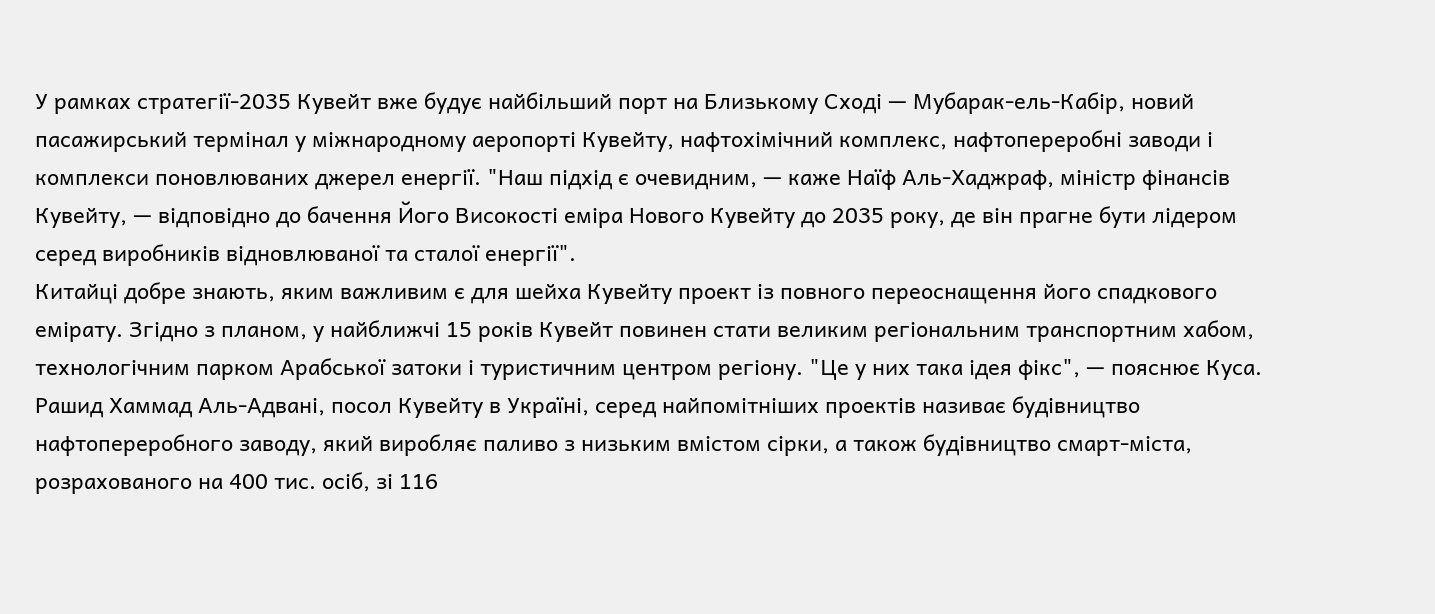У рамках стратегії-2035 Кувейт вже будує найбільший порт на Близькому Сході — Мубарак-ель-Кабір, новий пасажирський термінал у міжнародному аеропорті Кувейту, нафтохімічний комплекс, нафтопереробні заводи і комплекси поновлюваних джерел енергії. "Наш підхід є очевидним, — каже Наїф Аль-Хаджраф, міністр фінансів Кувейту, — відповідно до бачення Його Високості еміра Нового Кувейту до 2035 року, де він прагне бути лідером серед виробників відновлюваної та сталої енергії".
Китайці добре знають, яким важливим є для шейха Кувейту проект із повного переоснащення його спадкового емірату. Згідно з планом, у найближчі 15 років Кувейт повинен стати великим регіональним транспортним хабом, технологічним парком Арабської затоки і туристичним центром регіону. "Це у них така ідея фікс", — пояснює Куса.
Рашид Хаммад Аль-Адвані, посол Кувейту в Україні, серед найпомітніших проектів називає будівництво нафтопереробного заводу, який виробляє паливо з низьким вмістом сірки, а також будівництво смарт-міста, розрахованого на 400 тис. осіб, зі 116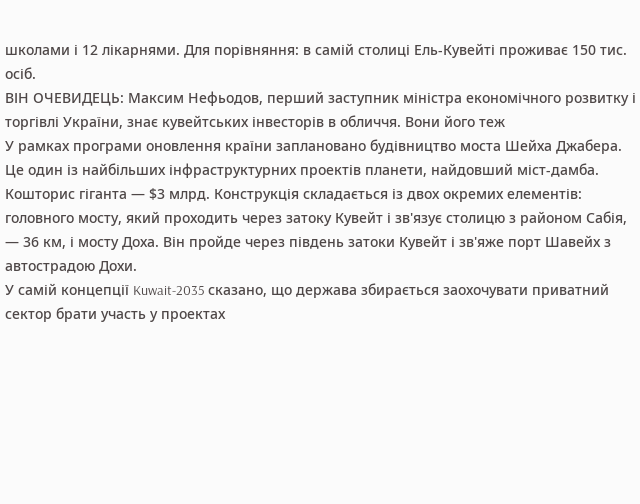школами і 12 лікарнями. Для порівняння: в самій столиці Ель-Кувейті проживає 150 тис. осіб.
ВІН ОЧЕВИДЕЦЬ: Максим Нефьодов, перший заступник міністра економічного розвитку і торгівлі України, знає кувейтських інвесторів в обличчя. Вони його теж
У рамках програми оновлення країни заплановано будівництво моста Шейха Джабера. Це один із найбільших інфраструктурних проектів планети, найдовший міст-дамба. Кошторис гіганта — $3 млрд. Конструкція складається із двох окремих елементів: головного мосту, який проходить через затоку Кувейт і зв'язує столицю з районом Сабія, — 36 км, і мосту Доха. Він пройде через південь затоки Кувейт і зв'яже порт Шавейх з автострадою Дохи.
У самій концепції Kuwait-2035 сказано, що держава збирається заохочувати приватний сектор брати участь у проектах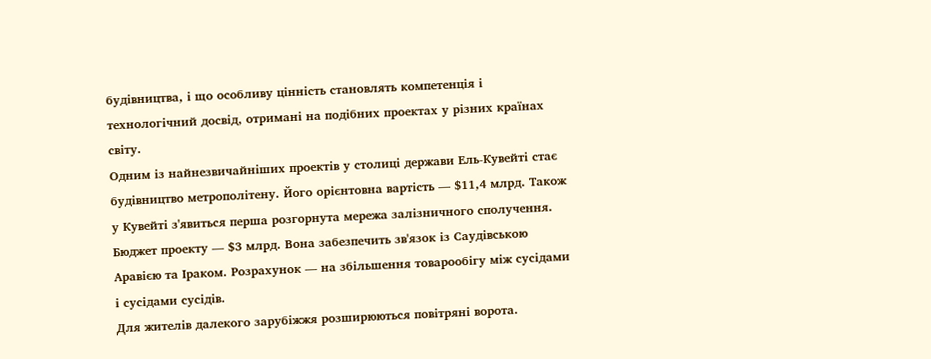будівництва, і що особливу цінність становлять компетенція і технологічний досвід, отримані на подібних проектах у різних країнах світу.
Одним із найнезвичайніших проектів у столиці держави Ель-Кувейті стає будівництво метрополітену. Його орієнтовна вартість — $11,4 млрд. Також у Кувейті з'явиться перша розгорнута мережа залізничного сполучення. Бюджет проекту — $3 млрд. Вона забезпечить зв'язок із Саудівською Аравією та Іраком. Розрахунок — на збільшення товарообігу між сусідами і сусідами сусідів.
Для жителів далекого зарубіжжя розширюються повітряні ворота.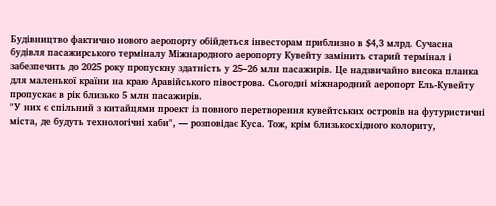Будівництво фактично нового аеропорту обійдеться інвесторам приблизно в $4,3 млрд. Сучасна будівля пасажирського терміналу Міжнародного аеропорту Кувейту замінить старий термінал і забезпечить до 2025 року пропускну здатність у 25–26 млн пасажирів. Це надзвичайно висока планка для маленької країни на краю Аравійського півострова. Сьогодні міжнародний аеропорт Ель-Кувейту пропускає в рік близько 5 млн пасажирів.
"У них є спільний з китайцями проект із повного перетворення кувейтських островів на футуристичні міста, де будуть технологічні хаби", — розповідає Куса. Тож, крім близькосхідного колориту,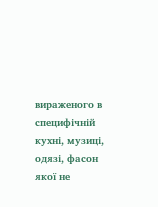вираженого в специфічній кухні, музиці, одязі, фасон якої не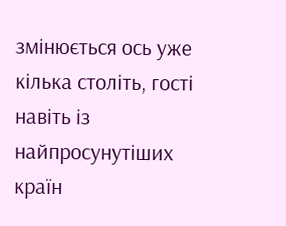змінюється ось уже кілька століть, гості навіть із найпросунутіших країн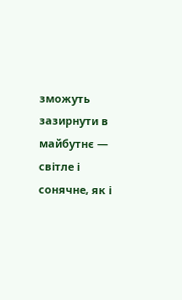зможуть зазирнути в майбутнє — світле і сонячне, як і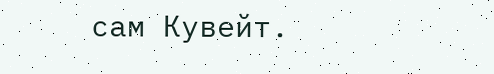сам Кувейт.